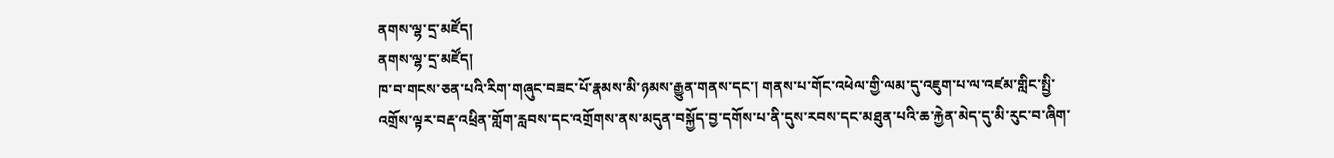ནགས་ལྷ་དྲ་མཛོད།
ནགས་ལྷ་དྲ་མཛོད།
ཁ་བ་གངས་ཅན་པའི་རིག་གཞུང་བཟང་པོ་རྣམས་མི་ཉམས་རྒྱུན་གནས་དང་། གནས་པ་གོང་འཕེལ་གྱི་ལམ་དུ་འཇུག་པ་ལ་འཛམ་གླིང་སྤྱི་འགྲོས་ལྟར་བརྡ་འཕྲིན་གློག་རླབས་དང་འགྲོགས་ནས་མདུན་བསྐྱོད་བྱ་དགོས་པ་ནི་དུས་རབས་དང་མཐུན་པའི་ཆ་རྐྱེན་མེད་དུ་མི་རུང་བ་ཞིག་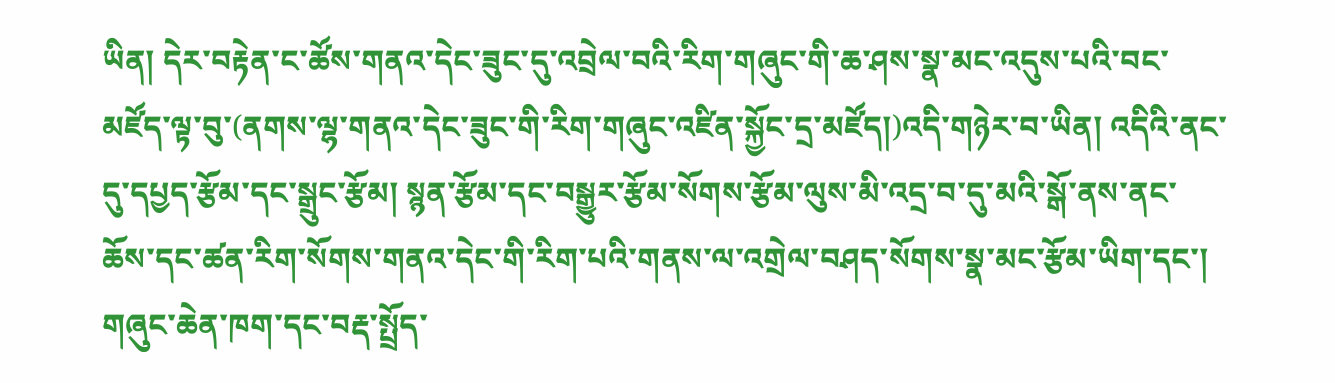ཡིན། དེར་བརྟེན་ང་ཚོས་གནའ་དེང་ཟུང་དུ་འབྲེལ་བའི་རིག་གཞུང་གི་ཆ་ཤས་སྣ་མང་འདུས་པའི་བང་མཛོད་ལྟ་བུ་(ནགས་ལྷ་གནའ་དེང་ཟུང་གི་རིག་གཞུང་འཛིན་སྐྱོང་དྲ་མཛོད།)འདི་གཉེར་བ་ཡིན། འདིའི་ནང་དུ་དཔྱད་རྩོམ་དང་སྒྲུང་རྩོམ། སྙན་རྩོམ་དང་བསྒྱུར་རྩོམ་སོགས་རྩོམ་ལུས་མི་འདྲ་བ་དུ་མའི་སྒོ་ནས་ནང་ཆོས་དང་ཚན་རིག་སོགས་གནའ་དེང་གི་རིག་པའི་གནས་ལ་འགྲེལ་བཤད་སོགས་སྣ་མང་རྩོམ་ཡིག་དང་། གཞུང་ཆེན་ཁག་དང་བརྡ་སྤྲོད་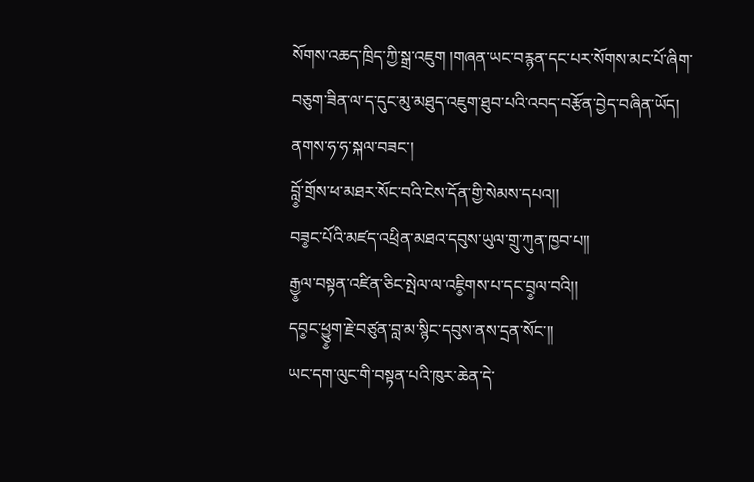སོགས་འཆད་ཁྲིད་ཀྱི་སྒྲ་འཇུག །གཞན་ཡང་བརྙན་དང་པར་སོགས་མང་པོ་ཞིག་བཅུག་ཟིན་ལ་ད་དུང་མུ་མཐུད་འཇུག་ཐུབ་པའི་འབད་བརྩོན་བྱེད་བཞིན་ཡོད།
ནགས་ཧ་ཧ་སྐལ་བཟང་།
བློ༵་གྲོས་ཕ་མཐར་སོང་བའི་ངེས་དོན་གྱི་སེམས་དཔའ།།
བཟ༵ང་པོའི་མཛད་འཕྲིན་མཐའ་དབུས་ཡུལ་གྲུ་ཀུན་ཁྱབ་པ།།
རྒྱ༵ལ་བསྟན་འཛིན་ཅིང་སྤེལ་ལ་འཇི༵གས་པ་དང་བྲ༵ལ་བའི།།
དབ༵ང་ཕྱུ༵ག་རྗེ་བཙུན་བླ་མ་སྙིང་དབུས་ནས་དྲན་སོང་།།
ཡང་དག་ལུང་གི་བསྟན་པའི་ཁུར་ཆེན་དེ་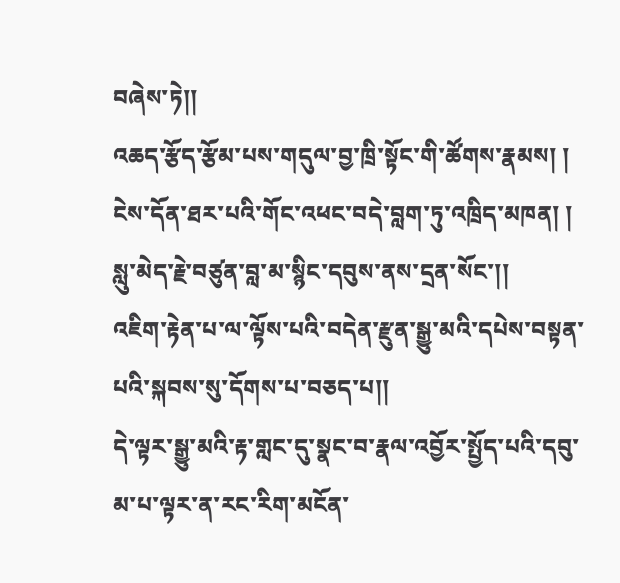བཞེས་ཏེ།།
འཆད་རྩོད་རྩོམ་པས་གདུལ་བྱ་ཁྲི་སྟོང་གི་ཚོགས་རྣམས། །
ངེས་དོན་ཐར་པའི་གོང་འཕང་བདེ་བླག་ཏུ་འཁྲིད་མཁན། །
སླུ་མེད་རྗེ་བཙུན་བླ་མ་སྙིང་དབུས་ནས་དྲན་སོང་།།
འཇིག་རྟེན་པ་ལ་ལྟོས་པའི་བདེན་རྫུན་སྒྱུ་མའི་དཔེས་བསྟན་པའི་སྐབས་སུ་དོགས་པ་བཅད་པ།།
དེ་ལྟར་སྒྱུ་མའི་རྟ་གླང་དུ་སྣང་བ་རྣལ་འབྱོར་སྤྱོད་པའི་དབུ་མ་པ་ལྟར་ན་རང་རིག་མངོན་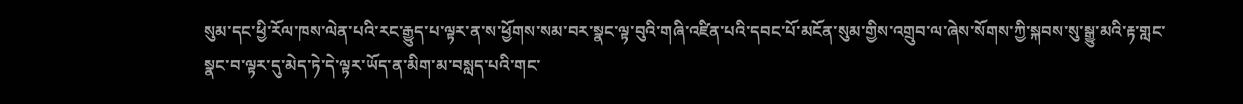སུམ་དང་ཕྱི་རོལ་ཁས་ལེན་པའི་རང་རྒྱུད་པ་ལྟར་ན་ས་ཕྱོགས་སམ་བར་སྣང་ལྟ་བུའི་གཞི་འཛིན་པའི་དབང་པོ་མངོན་སུམ་གྱིས་འགྲུབ་ལ་ཞེས་སོགས་ཀྱི་སྐབས་སུ་སྒྱུ་མའི་རྟ་གླང་སྣང་བ་ལྟར་དུ་མེད་ཏེ་དེ་ལྟར་ཡོད་ན་མིག་མ་བསླད་པའི་གང་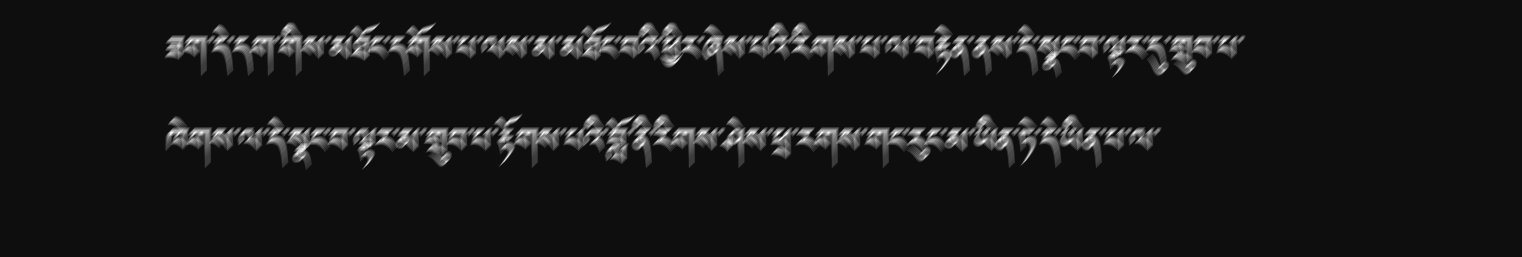ཟག་དེ་དག་གིས་མཐོང་དགོས་པ་ལས་མ་མཐོང་བའི་ཕྱིར་ཞེས་པའི་རིགས་པ་ལ་བརྟེན་ནས་དེ་སྣང་བ་ལྟར་དུ་གྲུབ་པ་ཁེགས་ལ་དེ་སྣང་བ་ལྟར་མ་གྲུབ་པ་རྟོགས་པའི་བློ་ནི་རིགས་ཤེས་ཕྲ་རགས་གང་རུང་མ་ཡིན་ཏེ་དེ་ཡིན་པ་ལ་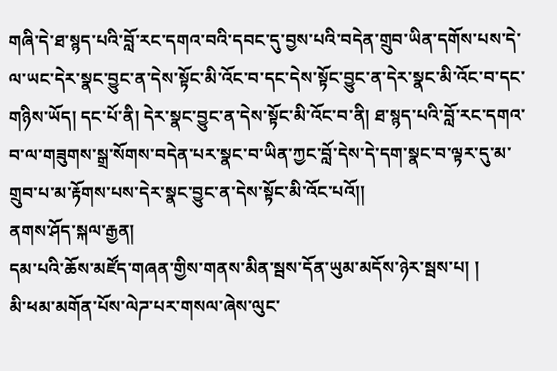གཞི་དེ་ཐ་སྙད་པའི་བློ་རང་དགའ་བའི་དབང་དུ་བྱས་པའི་བདེན་གྲུབ་ཡིན་དགོས་པས་དེ་ལ་ཡང་དེར་སྣང་བྱུང་ན་དེས་སྟོང་མི་འོང་བ་དང་དེས་སྟོང་བྱུང་ན་དེར་སྣང་མི་འོང་བ་དང་གཉིས་ཡོད། དང་པོ་ནི། དེར་སྣང་བྱུང་ན་དེས་སྟོང་མི་འོང་བ་ནི། ཐ་སྙད་པའི་བློ་རང་དགའ་བ་ལ་གཟུགས་སྒྲ་སོགས་བདེན་པར་སྣང་བ་ཡིན་ཀྱང་བློ་དེས་དེ་དག་སྣང་བ་ལྟར་དུ་མ་གྲུབ་པ་མ་རྟོགས་པས་དེར་སྣང་བྱུང་ན་དེས་སྟོང་མི་འོང་པའོ།།
ནགས་ཤོད་སྐལ་རྒྱན།
དམ་པའི་ཆོས་མཛོད་གཞན་གྱིས་གནས་མིན་སྦས་དོན་ཡུམ་མདོས་ཉེར་སྦས་པ། །
མི་ཕམ་མགོན་པོས་ལེཌ་པར་གསལ་ཞེས་ལུང་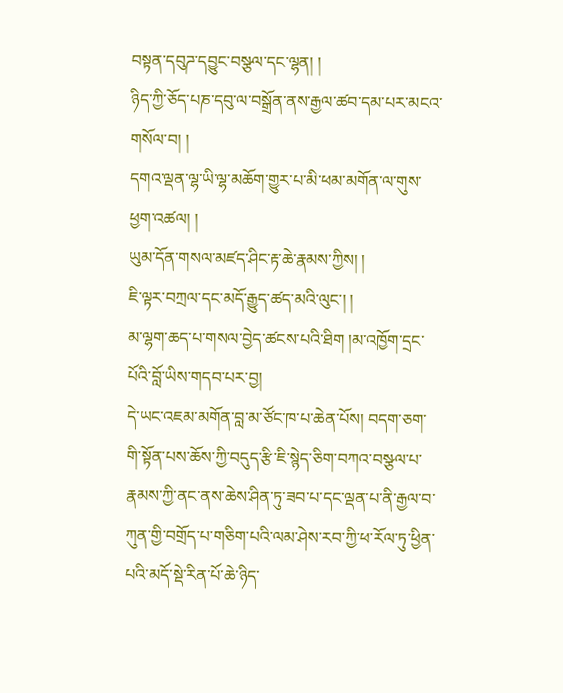བསྟན་དབུཌ་དབྱུང་བསྩལ་དང་ལྷན། །
ཉིད་ཀྱི་ཅོད་པཎ་དབུ་ལ་བསྒྲོན་ནས་རྒྱལ་ཚབ་དམ་པར་མངའ་གསོལ་བ། །
དགའ་ལྡན་ལྷ་ཡི་ལྷ་མཆོག་གྱུར་པ་མི་ཕམ་མགོན་ལ་གུས་ཕྱག་འཚལ། །
ཡུམ་དོན་གསལ་མཛད་ཤིང་རྟ་ཆེ་རྣམས་ཀྱིས། །
ཇི་ལྟར་བཀྲལ་དང་མདོ་རྒྱུད་ཚད་མའི་ལུང་། །
མ་ལྷག་ཆད་པ་གསལ་བྱེད་ཚངས་པའི་ཐིག །མ་འཁྱོག་དྲང་པོའི་བློ་ཡིས་གདབ་པར་བྱ།
དེ་ཡང་འཇམ་མགོན་བླ་མ་ཙོང་ཁ་པ་ཆེན་པོས། བདག་ཅག་གི་སྟོན་པས་ཆོས་ཀྱི་བདུད་རྩི་ཇི་སྙེད་ཅིག་བཀའ་བསྩལ་པ་རྣམས་ཀྱི་ནང་ནས་ཆེས་ཤིན་ཏུ་ཟབ་པ་དང་ལྡན་པ་ནི་རྒྱལ་བ་ཀུན་གྱི་བགྲོད་པ་གཅིག་པའི་ལམ་ཤེས་རབ་ཀྱི་ཕ་རོལ་ཏུ་ཕྱིན་པའི་མདོ་སྡེ་རིན་པོ་ཆེ་ཉིད་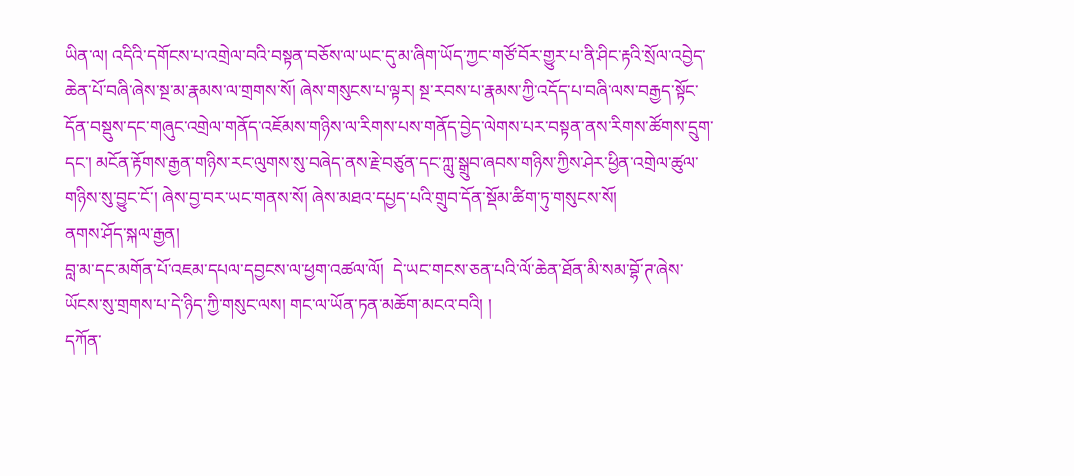ཡིན་ལ། འདིའི་དགོངས་པ་འགྲེལ་བའི་བསྟན་བཅོས་ལ་ཡང་དུ་མ་ཞིག་ཡོད་ཀྱང་གཙོ་བོར་གྱུར་པ་ནི་ཤིང་རྟའི་སྲོལ་འབྱེད་ཆེན་པོ་བཞི་ཞེས་སྔ་མ་རྣམས་ལ་གྲགས་སོ། ཞེས་གསུངས་པ་ལྟར། སྔ་རབས་པ་རྣམས་ཀྱི་འདོད་པ་བཞི་ལས་བརྒྱད་སྟོང་དོན་བསྡུས་དང་གཞུང་འགྲེལ་གནོད་འཇོམས་གཉིས་ལ་རིགས་པས་གནོད་བྱེད་ལེགས་པར་བསྟན་ནས་རིགས་ཚོགས་དྲུག་དང་། མངོན་རྟོགས་རྒྱན་གཉིས་རང་ལུགས་སུ་བཞེད་ནས་རྗེ་བཙུན་དང་ཀླུ་སྒྲུབ་ཞབས་གཉིས་ཀྱིས་ཤེར་ཕྱིན་འགྲེལ་ཚུལ་གཉིས་སུ་བྱུང་ངོ་། ཞེས་བྱ་བར་ཡང་གནས་སོ། ཞེས་མཐའ་དཔྱད་པའི་གྲུབ་དོན་སྡོམ་ཚིག་ཏུ་གསུངས་སོ།
ནགས་ཤོད་སྐལ་རྒྱན།
བླ་མ་དང་མགོན་པོ་འཇམ་དཔལ་དབྱངས་ལ་ཕྱག་འཚལ་ལོ།  དེ་ཡང་གངས་ཅན་པའི་ལོ་ཆེན་ཐོན་མི་སམ་བྷོ་ཊ་ཞེས་ཡོངས་སུ་གྲགས་པ་དེ་ཉིད་ཀྱི་གསུང་ལས། གང་ལ་ཡོན་ཏན་མཆོག་མངའ་བའི། །
དཀོན་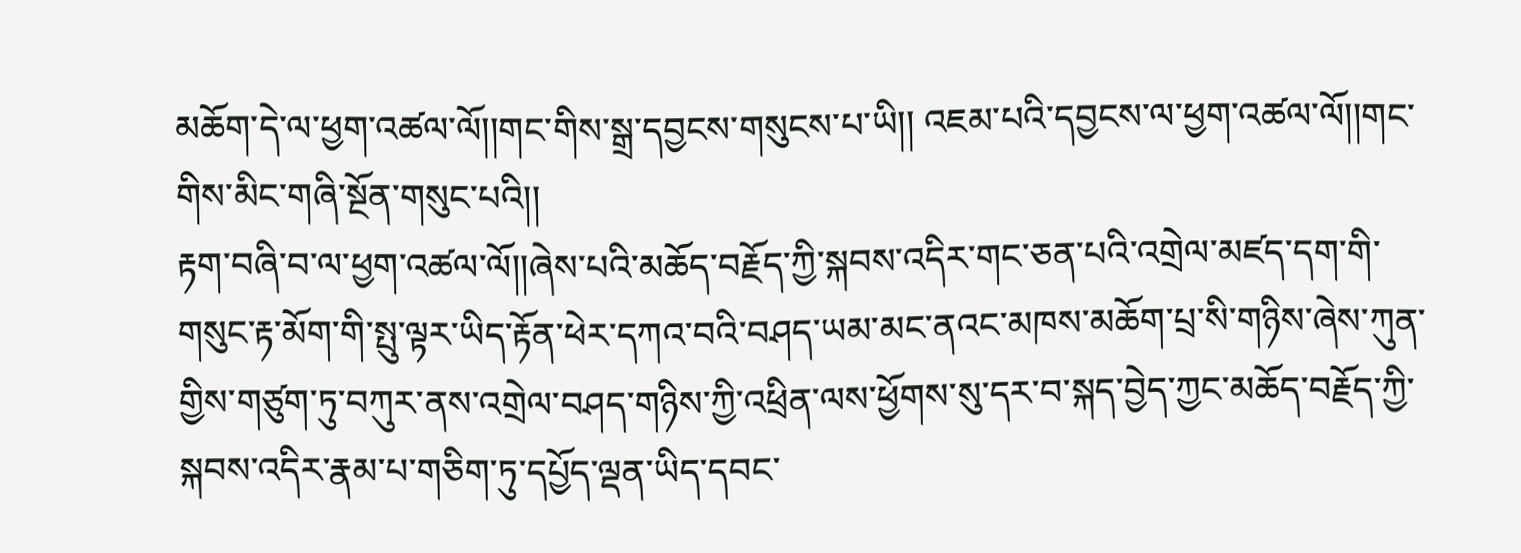མཆོག་དེ་ལ་ཕྱག་འཚལ་ལོ།།གང་གིས་སྒྲ་དབྱངས་གསུངས་པ་ཡི།། འཇམ་པའི་དབྱངས་ལ་ཕྱག་འཚལ་ལོ།།གང་གིས་མིང་གཞི་སྔོན་གསུང་པའི།།
རྟག་བཞི་བ་ལ་ཕྱག་འཚལ་ལོ།།ཞེས་པའི་མཆོད་བརྗོད་ཀྱི་སྐབས་འདིར་གང་ཅན་པའི་འགྲེལ་མཛད་དག་གི་གསུང་རྟ་མོག་གི་སྤུ་ལྟར་ཡིད་རྟོན་ཕེར་དཀའ་བའི་བཤད་ཡམ་མང་ནའང་མཁས་མཆོག་པྲ་སི་གཉིས་ཞེས་ཀུན་གྱིས་གཙུག་ཏུ་བཀུར་ནས་འགྲེལ་བཤད་གཉིས་ཀྱི་འཕྲིན་ལས་ཕྱོགས་སུ་དར་བ་སྐད་བྱེད་ཀྱང་མཆོད་བརྗོད་ཀྱི་སྐབས་འདིར་རྣམ་པ་གཅིག་ཏུ་དཔྱོད་ལྡན་ཡིད་དབང་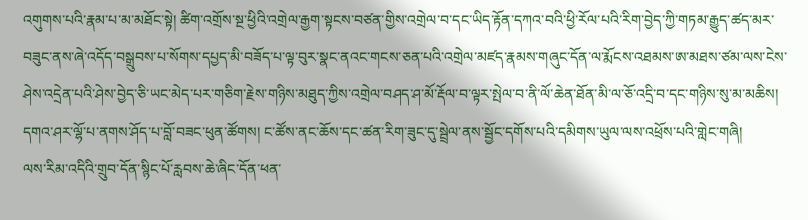འགུགས་པའི་རྣམ་པ་མ་མཐོང་སྟེ། ཚིག་འགྲོས་སྔ་ཕྱིའི་འགྲེལ་རྒྱག་སྟངས་བཙན་གྱིས་འགྲེལ་བ་དང་ཡིད་རྟོན་དཀའ་བའི་ཕྱི་རོལ་པའི་རིག་བྱེད་ཀྱི་གཏམ་རྒྱུད་ཚད་མར་བཟུང་ནས་ཞེ་འདོད་བསྒྲུབས་པ་སོགས་དཔྱད་མི་བཟོད་པ་ལྟ་བུར་སྣང་ནའང་གངས་ཅན་པའི་འགྲེལ་མཛད་རྣམས་གཞུང་དོན་ལ་རྨོངས་འཐམས་ཨ་མཐས་ཙམ་ལས་ངེས་ཤེས་འདྲེན་པའི་ཤེས་བྱེད་ཅི་ཡང་མེད་པར་གཅིག་རྗེས་གཉིས་མཐུད་ཀྱིས་འགྲེལ་བཤད་ཤ་མོ་རྡོལ་བ་ལྟར་སྤེལ་བ་ནི་ལོ་ཆེན་ཐོན་མི་ལ་ཅོ་འདྲི་བ་དང་གཉིས་སུ་མ་མཆིས།
དགའ་ཤར་ལྷོ་པ་ནགས་ཤོད་པ་བློ་བཟང་ཕུན་ཚོགས། ང་ཚོས་ནང་ཆོས་དང་ཚན་རིག་ཟུང་དུ་སྦྲེལ་ནས་སྦྱོང་དགོས་པའི་དམིགས་ཡུལ་ལས་འཕྲོས་པའི་གླེང་གཞི།
ལས་རིམ་འདིའི་གྲུབ་དོན་སྙིང་པོ་རླབས་ཆེ་ཞིང་དོན་ཕན་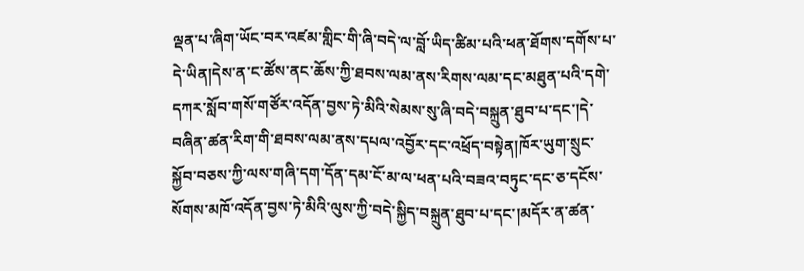ལྡན་པ་ཞིག་ཡོང་བར་འཛམ་གླིང་གི་ཞི་བདེ་ལ་བློ་ཡིད་ཚིམ་པའི་ཕན་ཐོགས་དགོས་པ་དེ་ཡིན།དེས་ན་ང་ཚོས་ནང་ཆོས་ཀྱི་ཐབས་ལམ་ནས་རིགས་ལམ་དང་མཐུན་པའི་དགེ་དཀར་སློབ་གསོ་གཙོར་འདོན་བྱས་ཏེ་མིའི་སེམས་སུ་ཞི་བདེ་བསྐྲུན་ཐུབ་པ་དང་།དེ་བཞིན་ཚན་རིག་གི་ཐབས་ལམ་ནས་དཔལ་འབྱོར་དང་འཕྲོད་བསྟེན།ཁོར་ཡུག་སྲུང་སྐྱོབ་བཅས་ཀྱི་ལས་གཞི་དག་དོན་དམ་ངོ་མ་ལ་ཕན་པའི་བཟའ་བཏུང་དང་ཅ་དངོས་སོགས་མཁོ་འདོན་བྱས་ཏེ་མིའི་ལུས་ཀྱི་བདེ་སྐྱིད་བསྐྲུན་ཐུབ་པ་དང་།མདོར་ན་ཚན་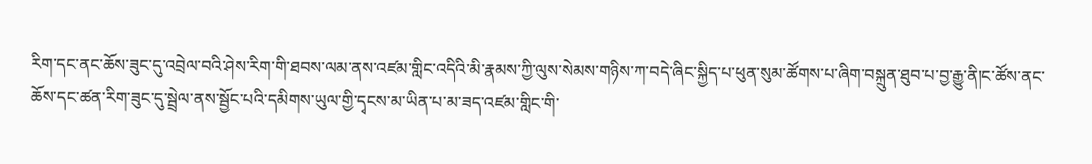རིག་དང་ནང་ཆོས་ཟུང་དུ་འབྲེལ་བའི་ཤེས་རིག་གི་ཐབས་ལམ་ནས་འཛམ་གླིང་འདིའི་མི་རྣམས་ཀྱི་ལུས་སེམས་གཉིས་ཀ་བདེ་ཞིང་སྐྱིད་པ་ཕུན་སུམ་ཚོགས་པ་ཞིག་བསྐྲུན་ཐུབ་པ་བྱ་རྒྱུ་ནི།ང་ཚོས་ནང་ཆོས་དང་ཚན་རིག་ཟུང་དུ་སྦྲེལ་ནས་སྦྱོང་པའི་དམིགས་ཡུལ་གྱི་དྭངས་མ་ཡིན་པ་མ་ཟད་འཛམ་གླིང་གི་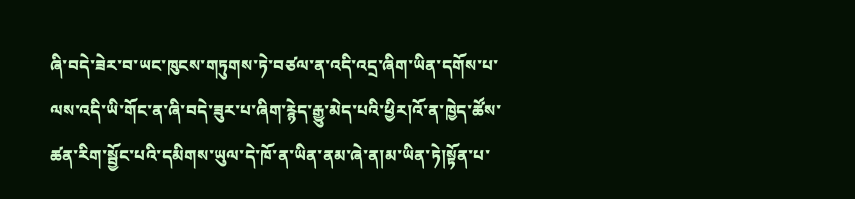ཞི་བདེ་ཟེར་བ་ཡང་ཁུངས་གཏུགས་ཏེ་བཙལ་ན་འདི་འདྲ་ཞིག་ཡིན་དགོས་པ་ལས་འདི་ཡི་གོང་ན་ཞི་བདེ་ཟུར་པ་ཞིག་རྙེད་རྒྱུ་མེད་པའི་ཕྱིར།འོ་ན་ཁྱེད་ཚོས་ཚན་རིག་སྦྱོང་པའི་དམིགས་ཡུལ་དེ་ཁོ་ན་ཡིན་ནམ་ཞེ་ན།མ་ཡིན་ཏེ།སྟོན་པ་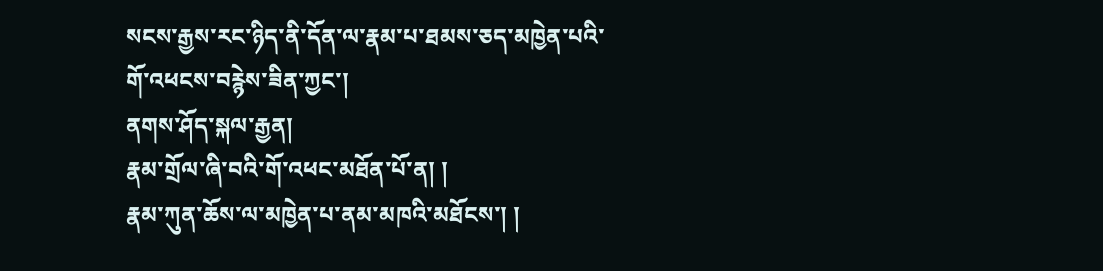སངས་རྒྱས་རང་ཉིད་ནི་དོན་ལ་རྣམ་པ་ཐམས་ཅད་མཁྱེན་པའི་གོ་འཕངས་བརྙེས་ཟིན་ཀྱང་།
ནགས་ཤོད་སྐལ་རྒྱན།
རྣམ་གྲོལ་ཞི་བའི་གོ་འཕང་མཐོན་པོ་ན། །
རྣམ་ཀུན་ཆོས་ལ་མཁྱེན་པ་ནམ་མཁའི་མཐོངས་། །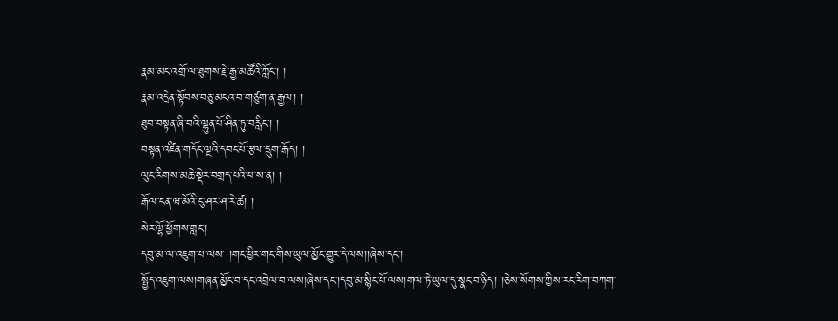རྣམ་མང་འགྲོ་ལ་ཐུགས་རྗེ་རྒྱ་མཚོའི་ཀློང་། །
རྣམ་འདྲེན་སྟོབས་བཅུ་མངའ་བ་གཙུག་ན་རྒྱལ། །
ཐུབ་བསྟན་ཞི་བའི་ལྷུན་པོ་ཤིན་ཏུ་བརླིང་། །
བསྟན་འཛིན་གདོང་ལྔའི་དབང་པོ་རྩལ་དྲུག་རྒོད། །
ལུང་རིགས་མཆེ་སྡེར་བགྲད་པའི་ཕ་ས་ན། །
རྒོལ་ངན་ཝ་མོའི་ངུ་ཤར་ཤ་རེ་ཚ། །
སེར་ལྷོ་ཕྱོགས་གླང་།
དབུ་མ་ལ་འཇུག་པ་ལས་ །གང་ཕྱིར་གང་གིས་ཡུལ་མྱོང་གྱུར་དེ་ལས།།ཞེས་དང་།
སྤྱོད་འཇུག་ལས།གཞན་མྱོང་བ་དང་འབྲེལ་བ་ལས།ཞེས་དང་།དབུ་མ་སྙིང་པོ་ལས།གལ་ཏེ་ཡུལ་དུ་སྣང་བ་ཉིད། །ཅེས་སོགས་ཀྱིས་རང་རིག་བཀག་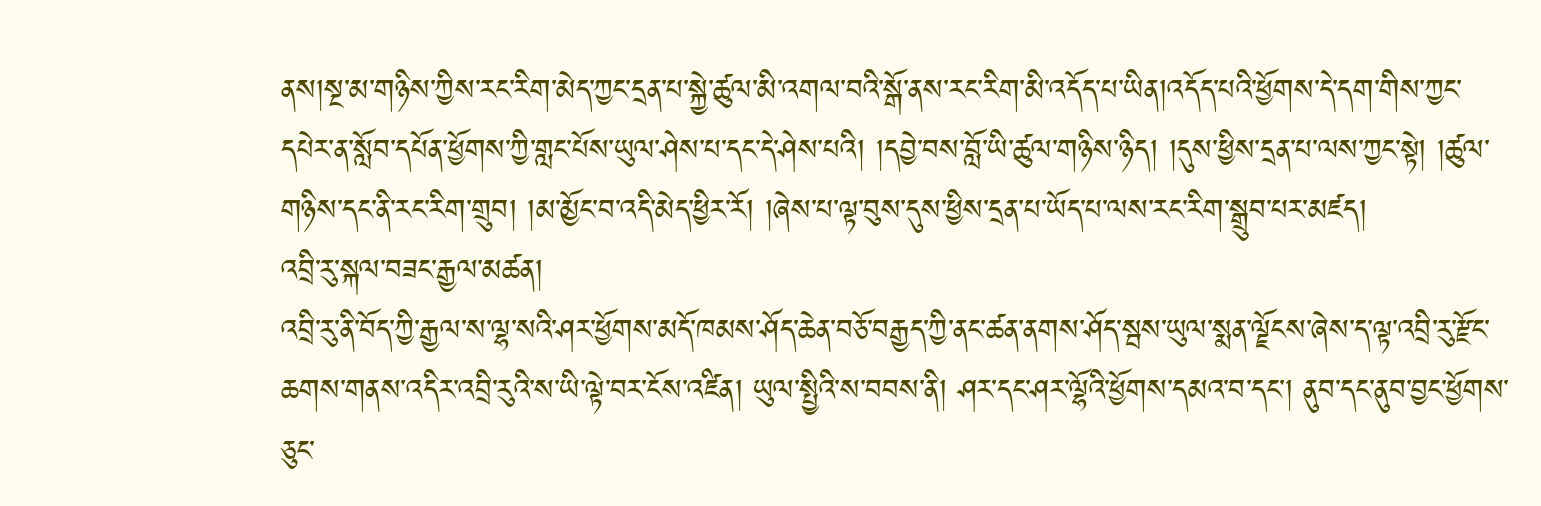ནས།སྔ་མ་གཉིས་ཀྱིས་རང་རིག་མེད་ཀྱང་དྲན་པ་སྐྱེ་ཚུལ་མི་འགལ་བའི་སྒོ་ནས་རང་རིག་མི་འདོད་པ་ཡིན།འདོད་པའི་ཕྱོགས་དེ་དག་གིས་ཀྱང་དཔེར་ན་སློབ་དཔོན་ཕྱོགས་ཀྱི་གླང་པོས་ཡུལ་ཤེས་པ་དང་དེ་ཤེས་པའི། །དབྱེ་བས་བློ་ཡི་ཚུལ་གཉིས་ཉིད། །དུས་ཕྱིས་དྲན་པ་ལས་ཀྱང་སྟེ། །ཚུལ་གཉིས་དང་ནི་རང་རིག་གྲུབ། །མ་མྱོང་བ་འདི་མེད་ཕྱིར་རོ། །ཞེས་པ་ལྟ་བུས་དུས་ཕྱིས་དྲན་པ་ཡོད་པ་ལས་རང་རིག་སྒྲུབ་པར་མཛད།
འབྲི་རུ་སྐལ་བཟང་རྒྱལ་མཚན།
འབྲི་རུ་ནི་བོད་ཀྱི་རྒྱལ་ས་ལྷ་སའི་ཤར་ཕྱོགས་མདོ་ཁམས་ཤོད་ཆེན་བཅོ་བརྒྱད་ཀྱི་ནང་ཚན་ནགས་ཤོད་སྦས་ཡུལ་སྨན་ལྗོངས་ཞེས་ད་ལྟ་འབྲི་རུ་རྫོང་ཆགས་གནས་འདིར་འབྲི་རུའི་ས་ཡི་ལྟེ་བར་ངོས་འཛིན། ཡུལ་སྤྱིའི་ས་བབས་ནི། ཤར་དང་ཤར་ལྷོའི་ཕྱོགས་དམའ་བ་དང་། ནུབ་དང་ནུབ་བྱང་ཕྱོགས་ཅུང་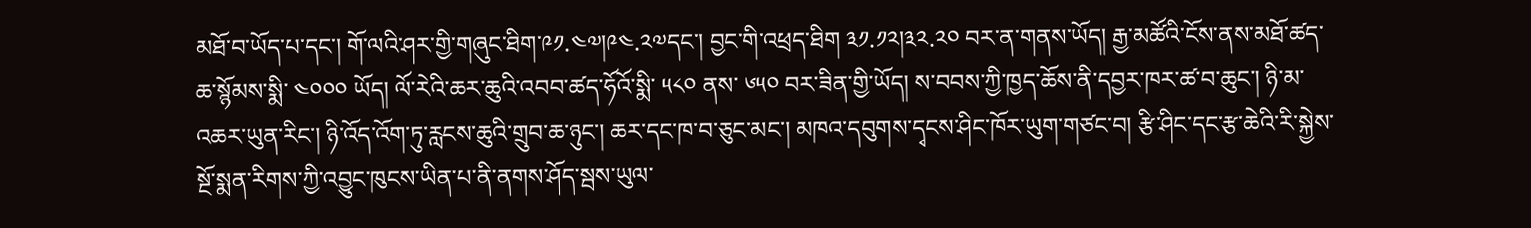མཐོ་བ་ཡོད་པ་དང་། གོ་ལའི་ཤར་གྱི་གཞུང་ཐིག་༩༡.༤༧།༩༤.༢༧དང་། བྱང་གི་འཕྲད་ཐིག ༣༡.༡༢།༣༢.༢༠ བར་ན་གནས་ཡོད། རྒྱ་མཚོའི་ངོས་ནས་མཐོ་ཚད་ཆ་སྙོམས་སྨི་ ༤༠༠༠ ཡོད། ལོ་རེའི་ཆར་ཆུའི་འབབ་ཚད་ཧོའོ་སྨི་ ༥༨༠ ནས་ ༦༥༠ བར་ཟིན་གྱི་ཡོད། ས་བབས་ཀྱི་ཁྱད་ཆོས་ནི་དབྱར་ཁར་ཚ་བ་ཆུང་། ཉི་མ་འཆར་ཡུན་རིང་། ཉི་འོད་འོག་ཏུ་རླངས་ཆུའི་གྲུབ་ཆ་ཉུང་། ཆར་དང་ཁ་བ་ཅུང་མང་། མཁའ་དབུགས་དྭངས་ཤིང་ཁོར་ཡུག་གཙང་བ། རྩི་ཤིང་དང་རྩ་ཆེའི་རི་སྐྱེས་སྔོ་སྨན་རིགས་ཀྱི་འབྱུང་ཁུངས་ཡིན་པ་ནི་ནགས་ཤོད་སྦས་ཡུལ་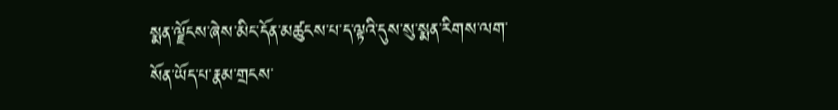སྨན་ལྗོངས་ཞེས་མིང་དོན་མཚུངས་པ་ད་ལྟའི་དུས་སུ་སྨན་རིགས་ལག་སོན་ཡོད་པ་རྣམ་གྲངས་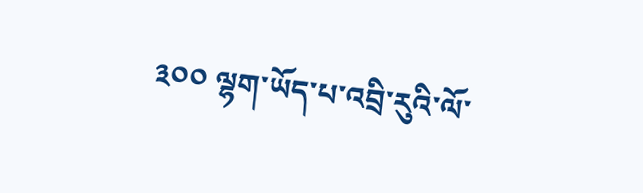༣༠༠ ལྷག་ཡོད་པ་འབྲི་རུའི་ལོ་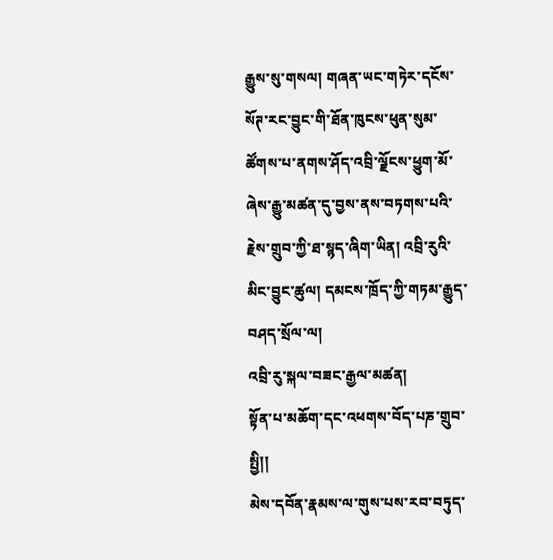རྒྱུས་སུ་གསལ། གཞན་ཡང་གཏེར་དངོས་སོཊ་རང་བྱུང་གི་ཐོན་ཁུངས་ཕུན་སུམ་ཚོགས་པ་ནགས་ཤོད་འབྲི་ལྗོངས་ཕྱུག་མོ་ཞེས་རྒྱུ་མཚན་དུ་བྱས་ནས་བཏགས་པའི་རྗེས་གྲུབ་ཀྱི་ཐ་སྙད་ཞིག་ཡིན། འབྲི་རུའི་མིང་བྱུང་ཚུལ། དམངས་ཁྲོད་ཀྱི་གཏམ་རྒྱུད་བཤད་སྲོལ་ལ།
འབྲི་རུ་སྐལ་བཟང་རྒྱལ་མཚན།
སྟོན་པ་མཆོག་དང་འཕགས་བོད་པཎ་གྲུབ་སྤྱི།།
མེས་དབོན་རྣམས་ལ་གུས་པས་རབ་བཏུད་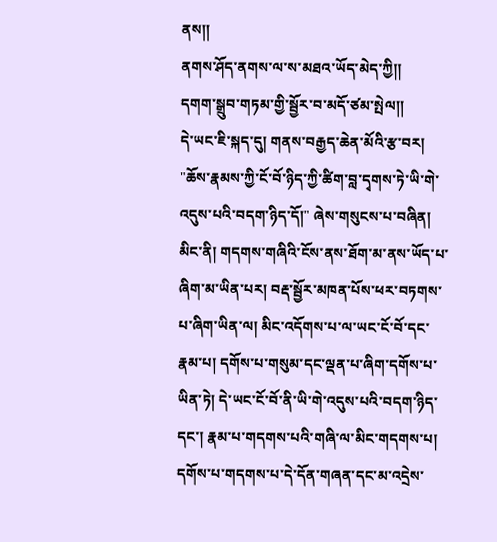ནས།།
ནགས་ཤོད་ནགས་ལ་ས་མཐའ་ཡོད་མེད་ཀྱི།།
དགག་སྒྲུབ་གཏམ་གྱི་སྦྱོར་བ་མདོ་ཙམ་སྤེལ།།
དེ་ཡང་ཇི་སྐད་དུ། གནས་བརྒྱད་ཆེན་མོའི་རྩ་བར། "ཆོས་རྣམས་ཀྱི་ངོ་བོ་ཉིད་ཀྱི་ཚིག་བླ་དྭགས་ཏེ་ཡི་གེ་འདུས་པའི་བདག་ཉིད་དོ།" ཞེས་གསུངས་པ་བཞིན། མིང་ནི། གདགས་གཞིའི་ངོས་ནས་ཐོག་མ་ནས་ཡོད་པ་ཞིག་མ་ཡིན་པར། བརྡ་སྦྱོར་མཁན་པོས་ཕར་བཏགས་པ་ཞིག་ཡིན་ལ། མིང་འདོགས་པ་ལ་ཡང་ངོ་བོ་དང་རྣམ་པ། དགོས་པ་གསུམ་དང་ལྡན་པ་ཞིག་དགོས་པ་ཡིན་ཏེ། དེ་ཡང་ངོ་བོ་ནི་ཡི་གེ་འདུས་པའི་བདག་ཉིད་དང་། རྣམ་པ་གདགས་པའི་གཞི་ལ་མིང་གདགས་པ། དགོས་པ་གདགས་པ་དེ་དོན་གཞན་དང་མ་འདྲེས་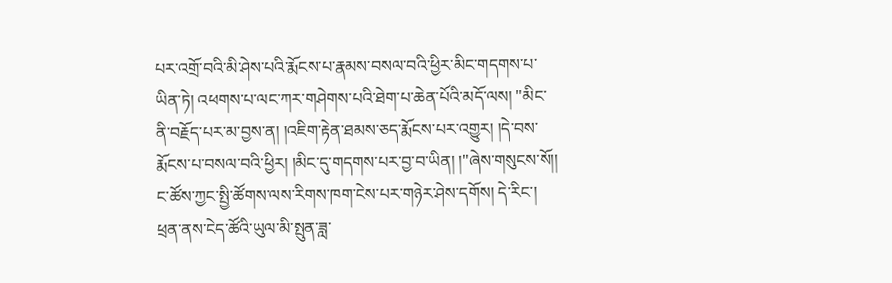པར་འགྲོ་བའི་མི་ཤེས་པའི་རྨོངས་པ་རྣམས་བསལ་བའི་ཕྱིར་མིང་གདགས་པ་ཡིན་ཏེ། འཕགས་པ་ལང་ཀར་གཤེགས་པའི་ཐེག་པ་ཆེན་པོའི་མདོ་ལས། "མིང་ནི་བརྗོད་པར་མ་བྱས་ན། །འཇིག་རྟེན་ཐམས་ཅད་རྨོངས་པར་འགྱུར། །དེ་བས་རྨོངས་པ་བསལ་བའི་ཕྱིར། །མིང་དུ་གདགས་པར་བྱ་བ་ཡིན། །"ཞེས་གསུངས་སོ།།
ང་ཚོས་ཀྱང་སྤྱི་ཚོགས་ལས་རིགས་ཁག་ངེས་པར་གཉེར་ཤེས་དགོས། དེ་རིང་། ཕྲན་ནས་ངེད་ཚོའི་ཡུལ་མི་སྤུན་ཟླ་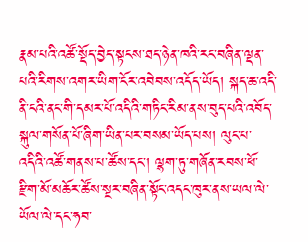རྣམ་པའི་འཚོ་སྡོད་བྱེད་སྟངས་ཐད་ཉེན་ཁའི་རང་བཞིན་ལྡན་པའི་རིགས་འགར་ཡིག་ངོར་འབེབས་འདོད་ཡོད། སྐད་ཆ་འདི་ནི་ངའི་ནང་གི་དམར་པོ་འདིའི་གཏིང་རིམ་ནས་བུད་པའི་འབོད་སྐུལ་གསོན་པོ་ཞིག་ཡིན་པར་བསམ་ཡོད་པས། ལུང་པ་འདིའི་འཚོ་གནས་པ་ཚོས་དང་། ལྷག་ཏུ་གཞོན་རབས་ཕོ་རྫིག་མོ་མཆོར་ཚོས་སྔར་བཞིན་སྟོང་འདང་ཁུར་ནས་ཡལ་ལེ་ཡོལ་ལེ་དང་ཧབ་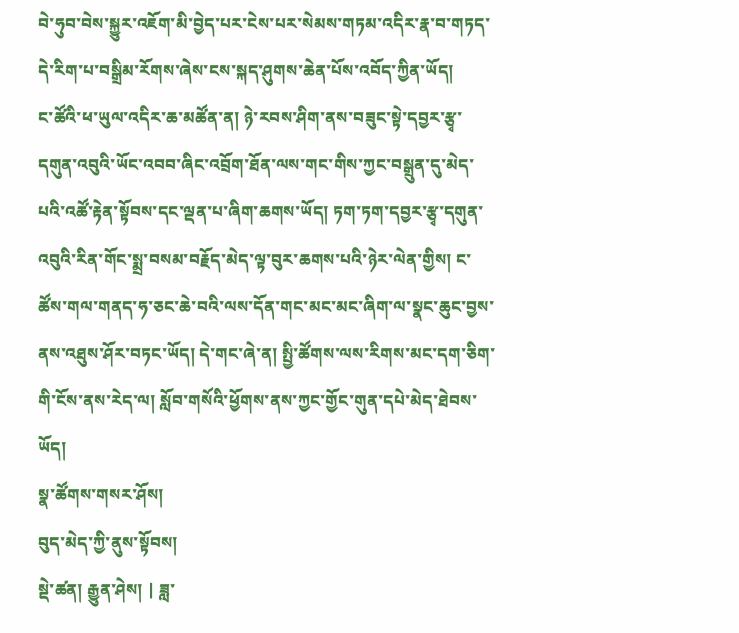བེ་ཧུབ་བེས་སྐྱུར་འཇོག་མི་བྱེད་པར་ངེས་པར་སེམས་གཏམ་འདིར་རྣ་བ་གཏད་དེ་རིག་པ་བསྒྲིམ་རོགས་ཞེས་ངས་སྐད་ཤུགས་ཆེན་པོས་འབོད་ཀྱིན་ཡོད།
ང་ཚོའི་ཕ་ཡུལ་འདིར་ཆ་མཚོན་ན། ཉེ་རབས་ཤིག་ནས་བཟུང་སྟེ་དབྱར་རྩྭ་དགུན་འབུའི་ཡོང་འབབ་ཞིང་འབྲོག་ཐོན་ལས་གང་གིས་ཀྱང་བསྒྲུན་དུ་མེད་པའི་འཚོ་རྟེན་སྟོབས་དང་ལྡན་པ་ཞིག་ཆགས་ཡོད། ཏག་ཏག་དབྱར་རྩྭ་དགུན་འབུའི་རིན་གོང་སྨྲ་བསམ་བརྗོད་མེད་ལྟ་བུར་ཆགས་པའི་ཉེར་ལེན་གྱིས། ང་ཚོས་གལ་གནད་ཧ་ཅང་ཆེ་བའི་ལས་དོན་གང་མང་མང་ཞིག་ལ་སྣང་ཆུང་བྱས་ནས་འཐུས་ཤོར་བཏང་ཡོད། དེ་གང་ཞེ་ན། སྤྱི་ཚོགས་ལས་རིགས་མང་དག་ཅིག་གི་ངོས་ནས་རེད་ལ། སློབ་གསོའི་ཕྱོགས་ནས་ཀྱང་གྱོང་གུན་དཔེ་མེད་ཐེབས་ཡོད།
སྣ་ཚོགས་གསར་ཤོས།
བུད་མེད་ཀྱི་ནུས་སྟོབས།
སྡེ་ཚན། རྒྱུན་ཤེས། | ཟླ་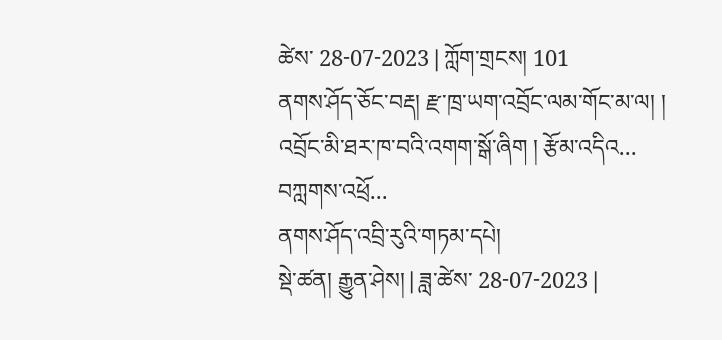ཚེས་ 28-07-2023 | ཀློག་གྲངས། 101
ནགས་ཤོད་ཅོང་བརྡ། རྫ་ཁྲ་ཡག་འབྲོང་ལམ་གོང་མ་ལ། ། འབྲོང་མི་ཐར་ཁ་བའི་འགག་སྒོ་ཞིག ། རྩོམ་འདིའ... བཀླགས་འཕྲོ...
ནགས་ཤོད་འབྲི་རུའི་གཏམ་དཔེ།
སྡེ་ཚན། རྒྱུན་ཤེས། | ཟླ་ཚེས་ 28-07-2023 |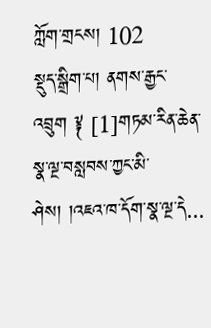ཀློག་གྲངས། 102
སྡུད་སྒྲིག་པ། ནགས་རྒྱང་འབྲུག ༈ [1]གཏམ་རིན་ཆེན་སྣ་ལྔ་བསླབས་ཀྱང་མི་ཤེས། །འཇའ་ཁ་དོག་སྣ་ལྔ་དེ...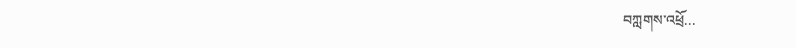བཀླགས་འཕྲོ...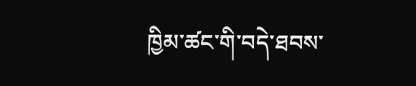ཁྱིམ་ཚང་གི་བདེ་ཐབས་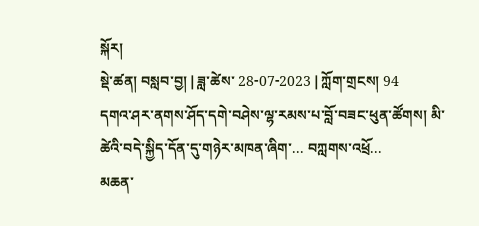སྐོར།
སྡེ་ཚན། བསླབ་བྱ། | ཟླ་ཚེས་ 28-07-2023 | ཀློག་གྲངས། 94
དགའ་ཤར་ནགས་ཤོད་དགེ་བཤེས་ལྷ་རམས་པ་བློ་བཟང་ཕུན་ཚོགས། མི་ཚེའི་བདེ་སྐྱིད་དོན་དུ་གཉེར་མཁན་ཞིག་... བཀླགས་འཕྲོ...
མཆན་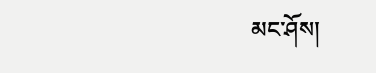མང་ཤོས།